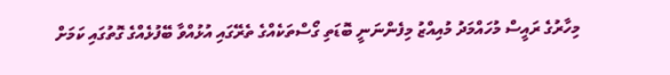މިހާރުގެ ރައީސް މުހައްމަދު މުއިއްޒު މިފެންނަނީ ބޮޑަތި ގޯސްތަކެއްގެ ތެރޭގައި އުޅުއްވާ ބޭފުޅެއްގެ ގޮތުގައި ކަމަށް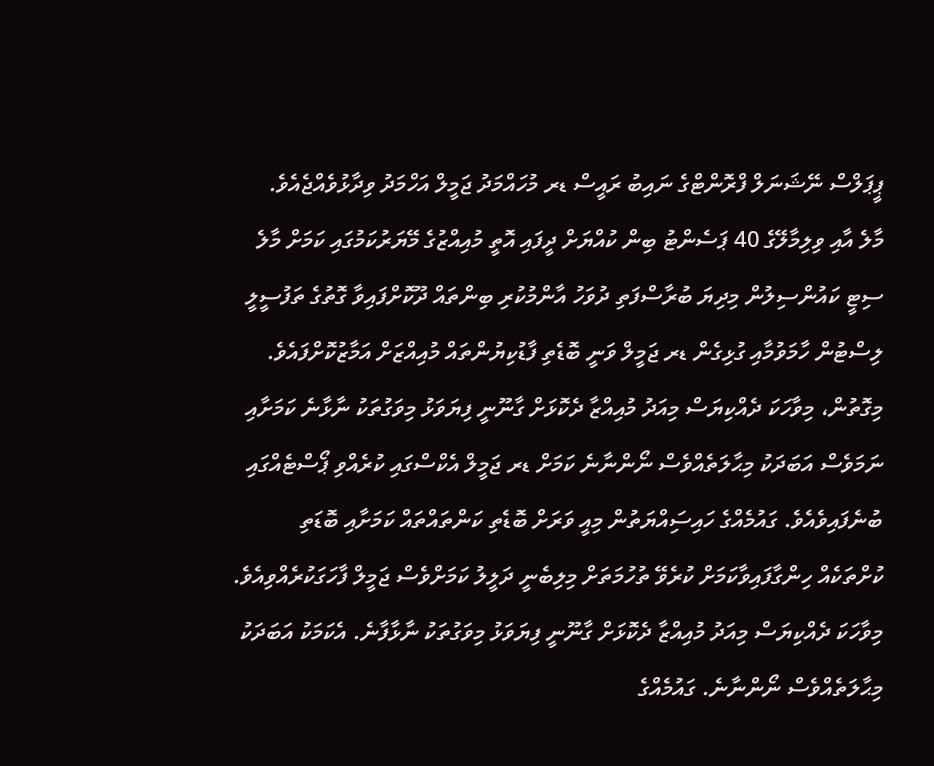ޕީޕަލްސް ނޭޝަނަލް ފްރޮންޓްގެ ނައިބު ރައީސް ޑރ މުހައްމަދު ޖަމީލް އަހްމަދު ވިދާޅުވެއްޖެއެވެ.
މާލެ އާއި ވިލިމާލޭގެ 40 ޕަސެންޓު ބިން ކުއްޔަށް ދީފައި އޮތީ މުއިއްޒުގެ މޭޔަރުކަމުގައި ކަމަށް މާލެ ސިޓީ ކައުންސިލުން މިދިޔަ ބުރާސްފަތި ދުވަހު އާންމުކުރި ބިންތައް ދޫކޮށްފައިވާ ގޮތުގެ ތަފުސީލީ ލިސްޓުން ހާމަވުމާއި ގުޅިގެން ޑރ ޖަމީލް ވަނީ ބޮޑެތި ފާޑުކިޔުންތައް މުއިއްޒަށް އަމާޒުކޮށްފައެވެ.
މިގޮތުން، މިވާހަކަ ދެއްކިޔަސް މިއަދު މުއިއްޒާ ދެކޮޅަށް ގާނޫނީ ފިޔަވަޅު މިވަގުތަކު ނާޅާނެ ކަމަށާއި ނަމަވެސް އަބަދަކު މިޙާލަތެއްވެސް ނޯންނާނެ ކަމަށް ޑރ ޖަމީލް އެކްސްގައި ކުރެއްވި ޕޯސްޓެއްގައި ބުނެފައިވެއެވެ. ގައުމެއްގެ ހައިސިައްޔަތުން މިއީ ވަރަށް ބޮޑެތި ކަންތައްތައް ކަމަށާއި ބޮޑަތި ކުށްތަކެއް ހިންގާފައިވާކަމަށް ކުރެވޭ ތުހުމަތަށް މިލިބެނީ ދަލީލު ކަމަށްވެސް ޖަމީލް ފާހަގަކުރެއްވިއެވެ.
މިވާހަކަ ދެއްކިޔަސް މިއަދު މުއިއްޒާ ދެކޮޅަށް ގާނޫނީ ފިޔަވަޅު މިވަގުތަކު ނާޅާފާނެ. އެކަމަކު އަބަދަކު މިޙާލަތެއްވެސް ނޯންނާނެ. ގައުމެއްގެ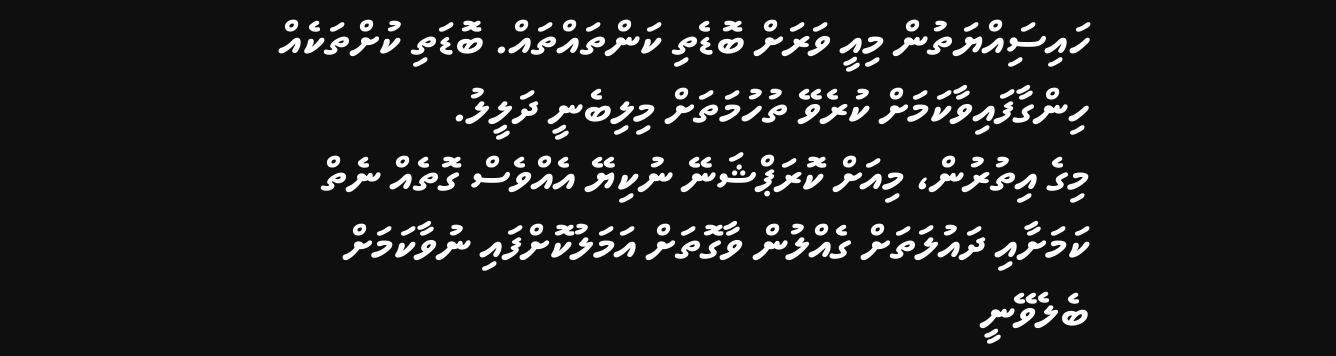ހައިސިައްޔަތުން މިއީ ވަރަށް ބޮޑެތި ކަންތައްތައް. ބޮޑަތި ކުށްތަކެއް ހިންގާފައިވާކަމަށް ކުރެވޭ ތުހުމަތަށް މިލިބެނީ ދަލީލު.
މިގެ އިތުރުން، މިއަށް ކޮރަޕްޝަނޭ ނުކިޔޭ އެއްވެސް ގޮތެއް ނެތް ކަމަށާއި ދައުލަތަށް ގެއްލުން ވާގޮތަށް އަމަލުކޮށްފައި ނުވާކަމަށް ބެލެވޭނީ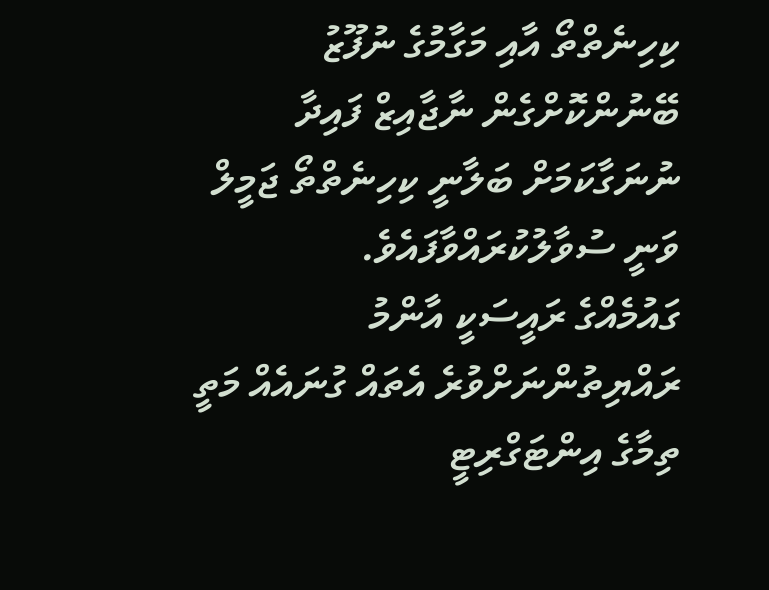ކިހިނެތްތޯ އާއި މަގާމުގެ ނުފޫޒު ބޭނުންކޮށްގެން ނާޖާއިޒް ފައިދާ ނުނަގާކަމަށް ބަލާނީ ކިހިނެތްތޯ ޖަމީލް ވަނީ ސުވާލުކުރައްވާފައެވެ.
ގައުމެއްގެ ރައީސަކީ އާންމު ރައްޔިތުންނަށްވުރެ އެތައް ގުނައެއް މަތީ ތިމާގެ އިންޓަގްރިޓީ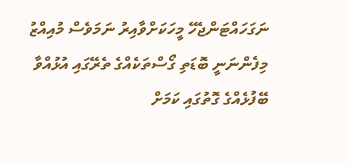ނަގަހައްޓަންޖެހޭ މީހަކަށްވާއިރު ނަމަވެސް މުއިއްޒު މިފެންނަނީ ބޮޑަތި ގޯސްތަކެއްގެ ތެރޭގައި އުޅުއްވާ ބޭފުޅެއްގެ ގޮތުގައި ކަމަށް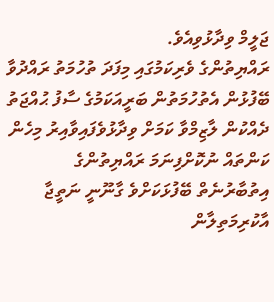ޖަލީމް ވިދާޅުވިއެވެ.
ރައްޔިތުންގެ ވެރިކަމުގައި މިފަދަ ތުހުމަތު ރައްދުވާ ބޭފުޅުން އެތުހުމަތުން ބަރީއަކަމުގެ ސާފު ޙުއްޖަތު ދެއްކުން ލާޒިމްވާ ކަމަށް ވިދާޅުވެފައިވާއިރު މިހެން ކަންތައް ނުކޮށްފިނަމަ ރައްޔިތުންގެ އިތުބާރުނެތް ބޭފުޅަކަށްވެ ގާނޫނީ ނަތީޖާ އާކުރިމަތިލާން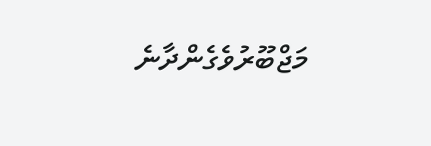މަޖްބޫރުވެގެންދާނެ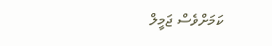ކަމަށްވެސް ޖަމީލް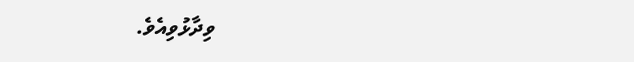ވިދާޅުވިއެވެ.